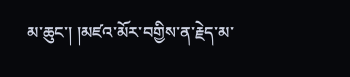མ་ཆུང་། །མཛའ་མོར་བགྱིས་ན་རྗེད་མ་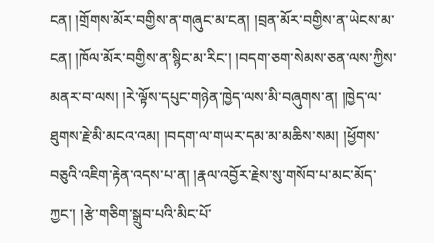ངན། །གྲོགས་མོར་བགྱིས་ན་གཞུང་མ་ངན། །བྲན་མོར་བགྱིས་ན་ཡེངས་མ་ངན། །ཁོལ་མོར་བགྱིས་ན་སྙིང་མ་རིང་། །བདག་ཅག་སེམས་ཅན་ལས་ཀྱིས་མནར་བ་ལས། །རེ་ལྟོས་དཔུང་གཉེན་ཁྱེད་ལས་མི་བཞུགས་ན། །ཁྱེད་ལ་ཐུགས་རྗེ་མི་མངའ་འམ། །བདག་ལ་གཡར་དམ་མ་མཆིས་སམ། །ཕྱོགས་བཅུའི་འཇིག་རྟེན་འདས་པ་ན། །རྣལ་འབྱོར་རྗེས་སུ་གསོབ་པ་མང་མོད་ཀྱང་། །རྩེ་གཅིག་སྒྲུབ་པའི་མིང་པོ་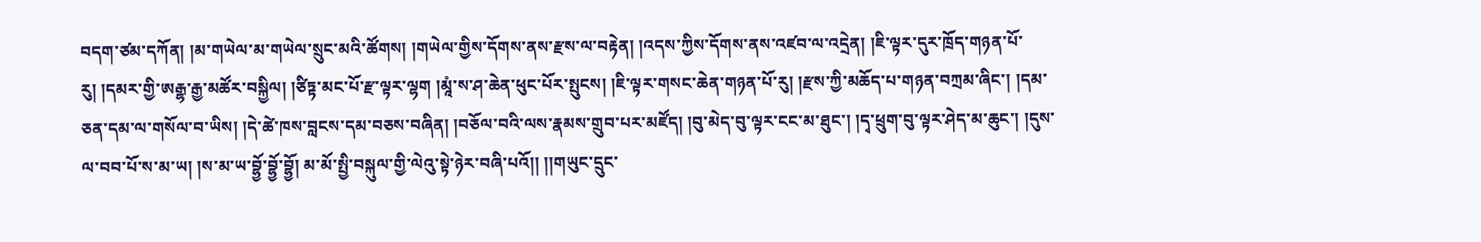བདག་ཙམ་དཀོན། །མ་གཡེལ་མ་གཡེལ་སྲུང་མའི་ཚོགས། །གཡེལ་གྱིས་དོགས་ནས་རྫས་ལ་བརྟེན། །འདས་ཀྱིས་དོགས་ནས་འཛབ་ལ་འདྲེན། །ཇི་ལྟར་དུར་ཁྲོད་གཉན་པོ་རུ། །དམར་གྱི་ཨརྒྷ་རྒྱ་མཚོར་བསྐྱིལ། །ཙིཏྟ་མང་པོ་རྫ་ལྟར་ལྷག །མཱཾ་ས་ཤ་ཆེན་ཕུང་པོར་སྤུངས། །ཇི་ལྟར་གསང་ཆེན་གཉན་པོ་རུ། །རྫས་ཀྱི་མཆོད་པ་གཉན་བཀྲམ་ཞིང་། །དམ་ཅན་དམ་ལ་གསོལ་བ་ཡིས། །དེ་ཚེ་ཁས་བླངས་དམ་བཅས་བཞིན། །བཅོལ་བའི་ལས་རྣམས་གྲུབ་པར་མཛོད། །བུ་མེད་བུ་ལྟར་ངང་མ་ཐུང་། །དྭ་ཕྲུག་བུ་ལྟར་ཤེད་མ་ཆུང་། །དུས་ལ་བབ་པོ་ས་མ་ཡ། །ས་མ་ཡ་བྷྱོ་བྷྱོ་བྷྱོ། མ་མོ་སྤྱི་བསྐུལ་གྱི་ལེའུ་སྟེ་ཉེར་བཞི་པའོ།། །།གཡུང་དྲུང་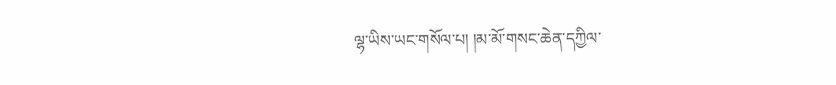ལྷ་ཡིས་ཡང་གསོལ་པ། །མ་མོ་གསང་ཆེན་དཀྱིལ་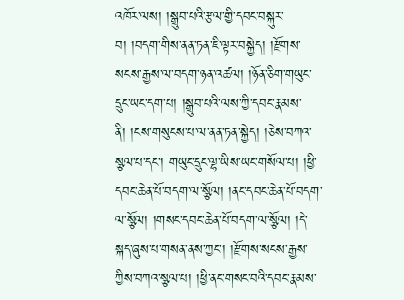འཁོར་ལས། །སྒྲུབ་པའི་རྩལ་གྱི་དབང་བསྐུར་བ། །བདག་གིས་ནན་ཏན་ཇི་ལྟར་བསྐྱེད། །རྫོགས་སངས་རྒྱས་ལ་བདག་ཉན་འཚལ། །ཉོན་ཅིག་གཡུང་དྲུང་ཡང་དག་པ། །སྒྲུབ་པའི་ལས་ཀྱི་དབང་རྣམས་ནི། །ངས་གསུངས་པ་ལ་ནན་ཏན་སྐྱེད། །ཅེས་བཀའ་སྩལ་པ་དང་། གཡུང་དྲུང་ལྷ་ཡིས་ཡང་གསོལ་པ། །ཕྱི་དབང་ཆེན་པོ་བདག་ལ་སྩོལ། །ནང་དབང་ཆེན་པོ་བདག་ལ་སྩོལ། །གསང་དབང་ཆེན་པོ་བདག་ལ་སྩོལ། །དེ་སྐད་ཞུས་པ་གསན་ནས་ཀྱང་། །རྫོགས་སངས་རྒྱས་ཀྱིས་བཀའ་སྩལ་པ། །ཕྱི་ནང་གསང་བའི་དབང་རྣམས་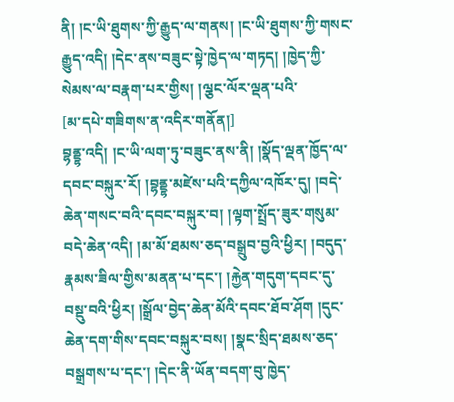ནི། །ང་ཡི་ཐུགས་ཀྱི་རྒྱུད་ལ་གནས། །ང་ཡི་ཐུགས་ཀྱི་གསང་རྒྱུད་འདི། །དེང་ནས་བཟུང་སྟེ་ཁྱེད་ལ་གཏད། །ཁྱེད་ཀྱི་སེམས་ལ་བརྣག་པར་གྱིས། །ལྕང་ལོར་ལྡན་པའི་
[མ་དཔེ་གཟིགས་ན་འདིར་གནོན།]
བྷནྡྷ་འདི། །ང་ཡི་ལག་ཏུ་བཟུང་ནས་ནི། །སྣོད་ལྡན་ཁྱོད་ལ་དབང་བསྐུར་རོ། །བྷནྡྷ་མཛེས་པའི་དཀྱིལ་འཁོར་དུ། །བདེ་ཆེན་གསང་བའི་དབང་བསྐུར་བ། །ལྟག་སྤྲོད་ཟུར་གསུམ་བདེ་ཆེན་འདི། །མ་མོ་ཐམས་ཅད་བསྒྲུབ་བྱའི་ཕྱིར། །བདུད་རྣམས་ཟིལ་གྱིས་མནན་པ་དང་། །རྐྱེན་གདུག་དབང་དུ་བསྡུ་བའི་ཕྱིར། །སྒྲོལ་བྱེད་ཆེན་མོའི་དབང་ཐོབ་ཤོག །དུང་ཆེན་དག་གིས་དབང་བསྐུར་བས། །སྣང་སྲིད་ཐམས་ཅད་བསྒྲགས་པ་དང་། །དེང་ནི་ཡོན་བདག་བུ་ཁྱེད་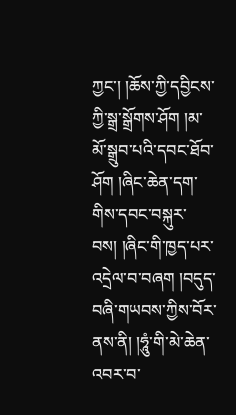ཀྱང་། །ཆོས་ཀྱི་དབྱིངས་ཀྱི་སྒྲ་སྒྲོགས་ཤོག །མ་མོ་སྒྲུབ་པའི་དབང་ཐོབ་ཤོག །ཞིང་ཆེན་དག་གིས་དབང་བསྐུར་བས། །ཞིང་གི་ཁྱད་པར་འདྲེལ་བ་བཞག །བདུད་བཞི་གཡབས་ཀྱིས་བོར་ནས་ནི། །ཧཱུཾ་གི་མེ་ཆེན་འབར་བ་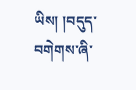ཡིས། །བདུད་བགེགས་ཞི་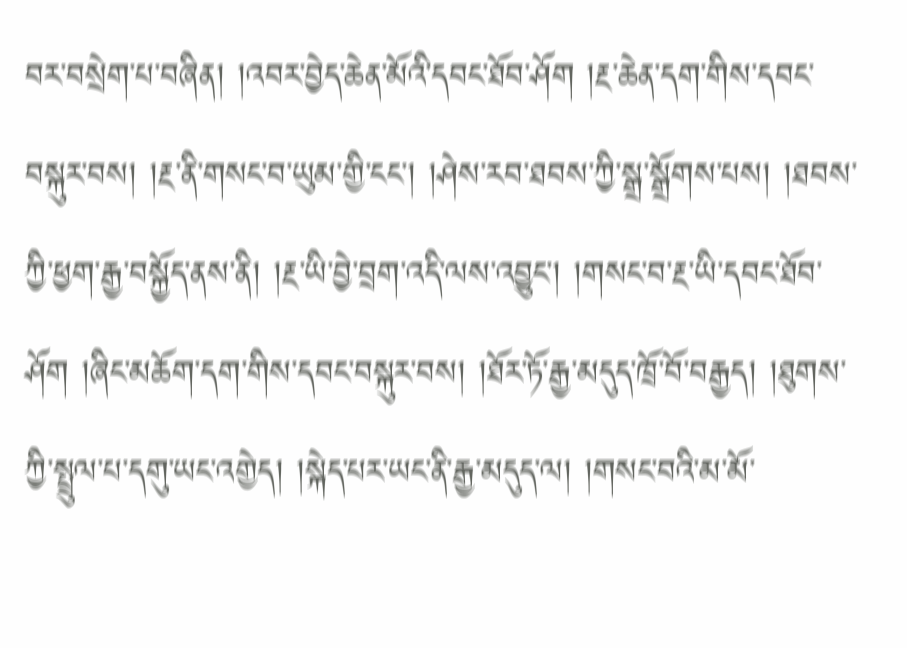བར་བསྲེག་པ་བཞིན། །འབར་བྱེད་ཆེན་མོའི་དབང་ཐོབ་ཤོག །རྔ་ཆེན་དག་གིས་དབང་བསྐུར་བས། །རྔ་ནི་གསང་བ་ཡུམ་གྱི་ངང་། །ཤེས་རབ་ཐབས་ཀྱི་སྒྲ་སྒྲོགས་པས། །ཐབས་ཀྱི་ཕྱག་རྒྱ་བསྐྱོད་ནས་ནི། །རྔ་ཡི་བྱེ་བྲག་འདི་ལས་འབྱུང་། །གསང་བ་རྔ་ཡི་དབང་ཐོབ་ཤོག །ཞིང་མཆོག་དག་གིས་དབང་བསྐུར་བས། །ཐོར་ཏོ་རྒྱ་མདུད་ཁྲོ་བོ་བརྒྱད། །ཐུགས་ཀྱི་སྤྲུལ་པ་དགུ་ཡང་འགྱེད། །སྐེད་པར་ཡང་ནི་རྒྱ་མདུད་ལ། །གསང་བའི་མ་མོ་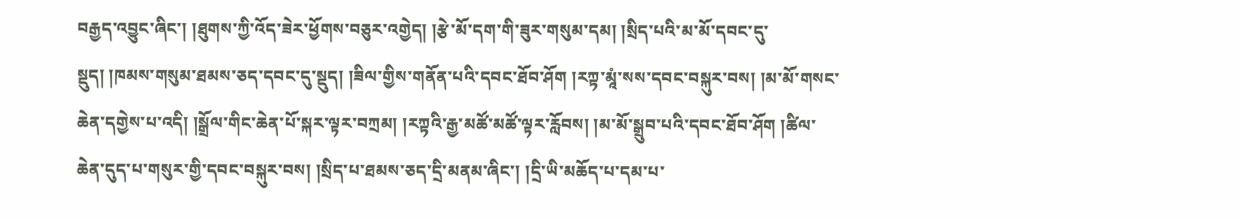བརྒྱད་འབྱུང་ཞིང་། །ཐུགས་ཀྱི་འོད་ཟེར་ཕྱོགས་བཅུར་འགྱེད། །རྩེ་མོ་དག་གི་ཟུར་གསུམ་དམ། །སྲིད་པའི་མ་མོ་དབང་དུ་སྡུད། །ཁམས་གསུམ་ཐམས་ཅད་དབང་དུ་སྡུད། །ཟིལ་གྱིས་གནོན་པའི་དབང་ཐོབ་ཤོག །རཀྟ་མཱཾ་སས་དབང་བསྐུར་བས། །མ་མོ་གསང་ཆེན་དགྱེས་པ་འདི། །སྒྲོལ་གིང་ཆེན་པོ་སྐར་ལྟར་བཀྲམ། །རཀྟའི་རྒྱ་མཚོ་མཚོ་ལྟར་རློབས། །མ་མོ་སྒྲུབ་པའི་དབང་ཐོབ་ཤོག །ཚིལ་ཆེན་དུད་པ་གསུར་གྱི་དབང་བསྐུར་བས། །སྲིད་པ་ཐམས་ཅད་དྲི་མནམ་ཞིང་། །དྲི་ཡི་མཆོད་པ་དམ་པ་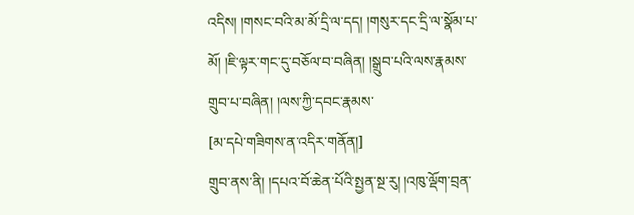འདིས། །གསང་བའི་མ་མོ་དྲི་ལ་དད། །གསུར་དང་དྲི་ལ་སྣོམ་པ་མོ། །ཇི་ལྟར་གང་དུ་བཅོལ་བ་བཞིན། །སྒྲུབ་པའི་ལས་རྣམས་གྲུབ་པ་བཞིན། །ལས་ཀྱི་དབང་རྣམས་
[མ་དཔེ་གཟིགས་ན་འདིར་གནོན།]
གྲུབ་ནས་ནི། །དཔའ་བོ་ཆེན་པོའི་སྤྱན་སྔ་རུ། །འཁུ་ལྡོག་བྲན་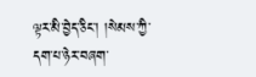ལྟར་མི་བྱེད་ཅིང་། །སེམས་ཀྱི་དག་པ་ཉེར་བཞག་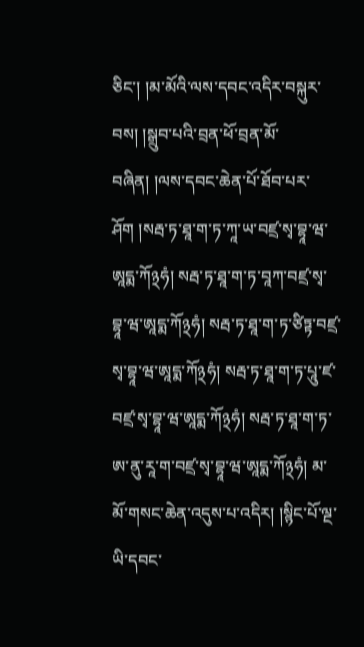ཅིང་། །མ་མོའི་ལས་དབང་འདིར་བསྐུར་བས། །སྒྲུབ་པའི་བྲན་ཕོ་བྲན་མོ་བཞིན། །ལས་དབང་ཆེན་པོ་ཐོབ་པར་ཤོག །སརྦ་ཏ་ཐཱ་ག་ཏ་ཀཱ་ཡ་བཛྲ་སྭ་བྷཱ་ཝ་ཨཱདྨ་ཀོ྅ཧཾ། སརྦ་ཏ་ཐཱ་ག་ཏ་བཱཀ་བཛྲ་སྭ་བྷཱ་ཝ་ཨཱདྨ་ཀོ྅ཧཾ། སརྦ་ཏ་ཐཱ་ག་ཏ་ཙིཏྟ་བཛྲ་སྭ་བྷཱ་ཝ་ཨཱདྨ་ཀོ྅ཧཾ། སརྦ་ཏ་ཐཱ་ག་ཏ་པཱུ་ཛ་བཛྲ་སྭ་བྷཱ་ཝ་ཨཱདྨ་ཀོ྅ཧཾ། སརྦ་ཏ་ཐཱ་ག་ཏ་ཨ་ནུ་རཱ་ག་བཛྲ་སྭ་བྷཱ་ཝ་ཨཱདྨ་ཀོ྅ཧཾ། མ་མོ་གསང་ཆེན་འདུས་པ་འདིར། །སྙིང་པོ་ལྔ་ཡི་དབང་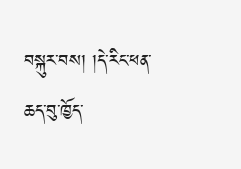བསྐུར་བས། །དེ་རིང་ཕན་ཆད་བུ་ཁྱོད་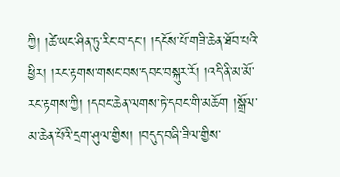ཀྱི། །ཚེ་ཡང་ཤིན་ཏུ་རིང་བ་དང་། །དངོས་པོ་གཟི་ཆེན་ཐོབ་པའི་ཕྱིར། །རང་རྟགས་གསང་བས་དབང་བསྐུར་རོ། །འདི་ནི་མ་མོ་རང་རྟགས་ཀྱི། །དབང་ཆེན་ལགས་ཏེ་དབང་གི་མཆོག །སྒྲོལ་མ་ཆེན་པོའི་དྲག་ཤུལ་གྱིས། །བདུད་བཞི་ཟིལ་གྱིས་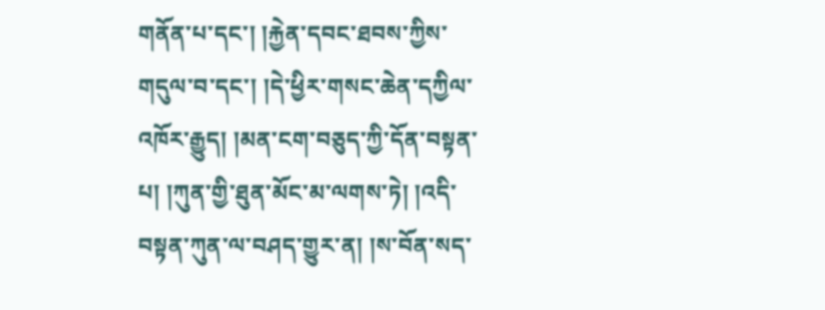གནོན་པ་དང་། །རྐྱེན་དབང་ཐབས་ཀྱིས་གདུལ་བ་དང་། །དེ་ཕྱིར་གསང་ཆེན་དཀྱིལ་འཁོར་རྒྱུད། །མན་ངག་བཅུད་ཀྱི་དོན་བསྟན་པ། །ཀུན་གྱི་ཐུན་མོང་མ་ལགས་ཏེ། །འདི་བསྟན་ཀུན་ལ་བཤད་གྱུར་ན། །ས་བོན་སད་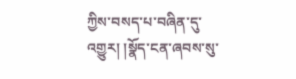ཀྱིས་བསད་པ་བཞིན་དུ་འགྱུར། །སྣོད་ངན་ཞབས་སུ་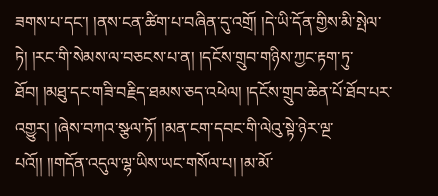ཟགས་པ་དང་། །ནས་ངན་ཚིག་པ་བཞིན་དུ་འགྲོ། །དེ་ཡི་དོན་གྱིས་མི་སྤེལ་ཏེ། །རང་གི་སེམས་ལ་བཅངས་པ་ན། །དངོས་གྲུབ་གཉིས་ཀྱང་རྟག་ཏུ་ཐོབ། །མཐུ་དང་གཟི་བརྗིད་ཐམས་ཅད་འཕེལ། །དངོས་གྲུབ་ཆེན་པོ་ཐོབ་པར་འགྱུར། །ཞེས་བཀའ་སྩལ་ཏོ། །མན་ངག་དབང་གི་ལེའུ་སྟེ་ཉེར་ལྔ་ པའོ།། །།གདོན་འདུལ་ལྷ་ཡིས་ཡང་གསོལ་པ། །མ་མོ་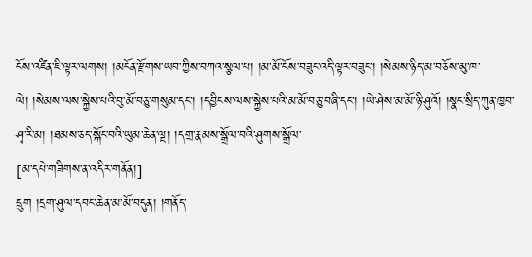ངོས་འཛིན་ཇི་ལྟར་ལགས། །མངོན་རྫོགས་ཡབ་ཀྱིས་བཀའ་སྩལ་པ། །མ་མོ་ངོས་བཟུང་འདི་ལྟར་བཟུང་། །སེམས་ཉིད་མ་བཅོས་མུ་ཁ་ལེ། །སེམས་ལས་སྐྱེས་པའི་བུ་མོ་བཅུ་གསུམ་དང་། །དབྱིངས་ལས་སྐྱེས་པའི་མ་མོ་བཅུ་བཞི་དང་། །ཡེ་ཤེས་མ་མོ་ཉི་ཤུའོ། །སྣང་སྲིད་ཀུན་ཁྱབ་ཤྭ་རི་མ། །ཐམས་ཅད་སྐོང་བའི་ཡུམ་ཆེན་ལྔ། །དགྲ་རྣམས་སྒྲོལ་བའི་ཤུགས་སྒྲོལ་
[མ་དཔེ་གཟིགས་ན་འདིར་གནོན།]
དྲུག །དྲག་ཤུལ་དབང་ཆེན་མ་མོ་བདུན། །གནོད་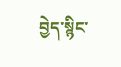བྱེད་སྙིང་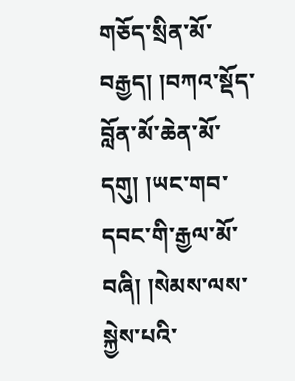གཅོད་སྲིན་མོ་བརྒྱད། །བཀའ་སྡོད་བློན་མོ་ཆེན་མོ་དགུ། །ཡང་གབ་དབང་གི་རྒྱལ་མོ་བཞི། །སེམས་ལས་སྐྱེས་པའི་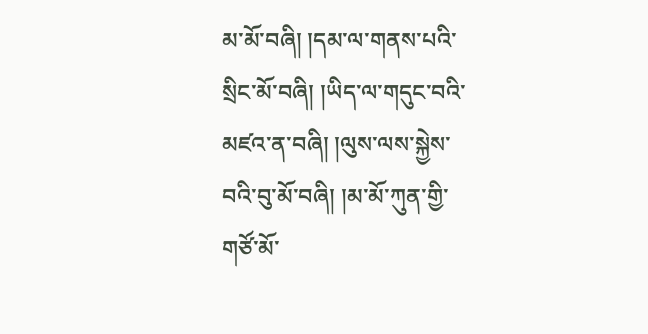མ་མོ་བཞི། །དམ་ལ་གནས་པའི་སྲིང་མོ་བཞི། །ཡིད་ལ་གདུང་བའི་མཛའ་ན་བཞི། །ལུས་ལས་སྐྱེས་བའི་བུ་མོ་བཞི། །མ་མོ་ཀུན་གྱི་གཙོ་མོ་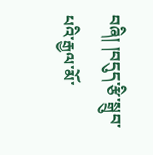བཞི། །བདུད་རྩི་སྒྲུབ་པའི་རྒྱལ་མོ་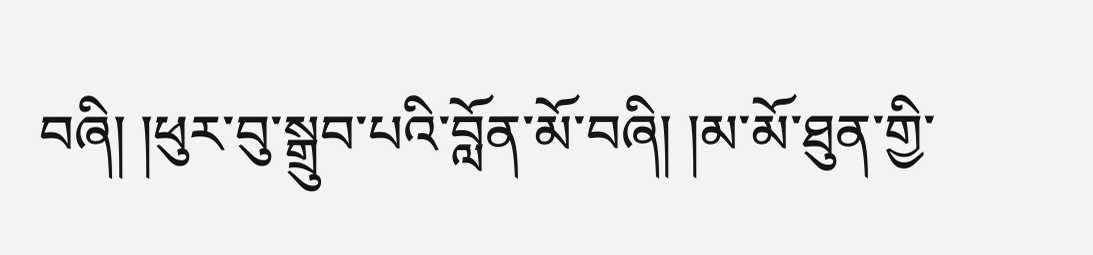བཞི། །ཕུར་བུ་སྒྲུབ་པའི་བློན་མོ་བཞི། །མ་མོ་ཐུན་གྱི་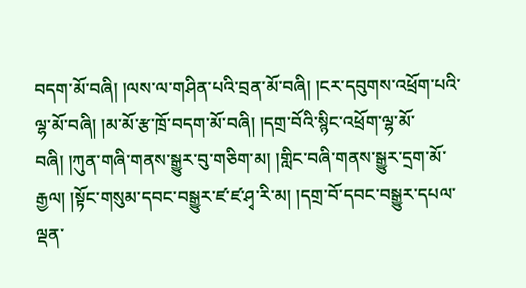བདག་མོ་བཞི། །ལས་ལ་གཤིན་པའི་བྲན་མོ་བཞི། །ངར་དབུགས་འཕྲོག་པའི་ལྷ་མོ་བཞི། །མ་མོ་རྩ་ཁྲོ་བདག་མོ་བཞི། །དགྲ་བོའི་སྙིང་འཕྲོག་ལྷ་མོ་བཞི། །ཀུན་གཞི་གནས་སྒྱུར་བུ་གཅིག་མ། །གླིང་བཞི་གནས་སྒྱུར་དྲག་མོ་རྒྱལ། །སྟོང་གསུམ་དབང་བསྒྱུར་ཛ་ཛ་ཤྭ་རི་མ། །དགྲ་བོ་དབང་བསྒྱུར་དཔལ་ལྡན་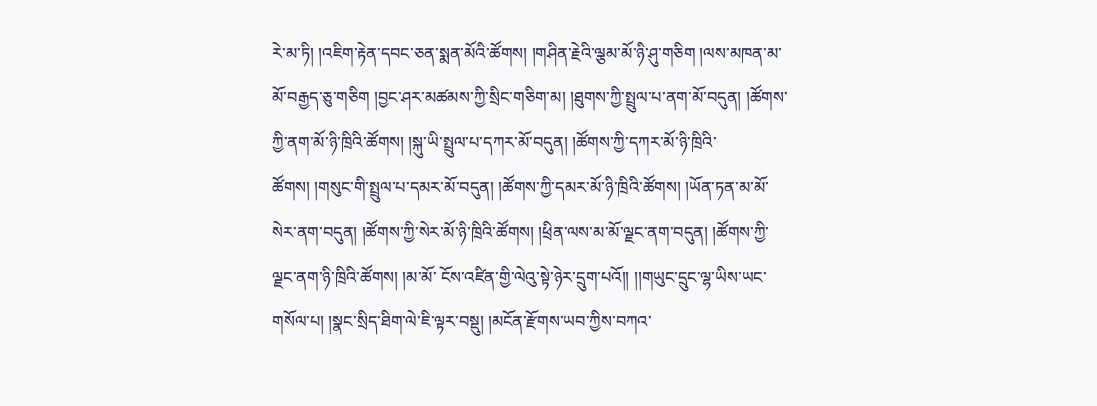རེ་མ་ཏི། །འཇིག་རྟེན་དབང་ཅན་སྨན་མོའི་ཚོགས། །གཤིན་རྗེའི་ལྕམ་མོ་ཉི་ཤུ་གཅིག །ལས་མཁན་མ་མོ་བརྒྱད་ཅུ་གཅིག །བྱང་ཤར་མཚམས་ཀྱི་སྲིང་གཅིག་མ། །ཐུགས་ཀྱི་སྤྲུལ་པ་ནག་མོ་བདུན། །ཚོགས་ཀྱི་ནག་མོ་ཉི་ཁྲིའི་ཚོགས། །སྐུ་ཡི་སྤྲུལ་པ་དཀར་མོ་བདུན། །ཚོགས་ཀྱི་དཀར་མོ་ཉི་ཁྲིའི་ཚོགས། །གསུང་གི་སྤྲུལ་པ་དམར་མོ་བདུན། །ཚོགས་ཀྱི་དམར་མོ་ཉི་ཁྲིའི་ཚོགས། །ཡོན་ཏན་མ་མོ་སེར་ནག་བདུན། །ཚོགས་ཀྱི་སེར་མོ་ཉི་ཁྲིའི་ཚོགས། །ཕྲིན་ལས་མ་མོ་ལྗང་ནག་བདུན། །ཚོགས་ཀྱི་ལྗང་ནག་ཉི་ཁྲིའི་ཚོགས། །མ་མོ་ ངོས་འཛིན་གྱི་ལེའུ་སྟེ་ཉེར་དྲུག་པའོ།། །།གཡུང་དྲུང་ལྷ་ཡིས་ཡང་གསོལ་པ། །སྣང་སྲིད་ཐིག་ལེ་ཇི་ལྟར་བསྡུ། །མངོན་རྫོགས་ཡབ་ཀྱིས་བཀའ་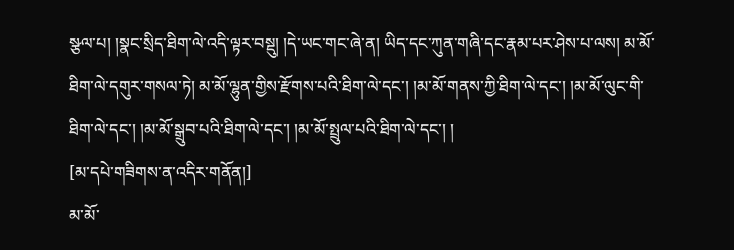སྩལ་པ། །སྣང་སྲིད་ཐིག་ལེ་འདི་ལྟར་བསྡུ། །དེ་ཡང་གང་ཞེ་ན། ཡིད་དང་ཀུན་གཞི་དང་རྣམ་པར་ཤེས་པ་ལས། མ་མོ་ཐིག་ལེ་དགུར་གསལ་ཏེ། མ་མོ་ལྷུན་གྱིས་རྫོགས་པའི་ཐིག་ལེ་དང་། །མ་མོ་གནས་ཀྱི་ཐིག་ལེ་དང་། །མ་མོ་ལུང་གི་ཐིག་ལེ་དང་། །མ་མོ་སྒྲུབ་པའི་ཐིག་ལེ་དང་། །མ་མོ་སྤྲུལ་པའི་ཐིག་ལེ་དང་། །
[མ་དཔེ་གཟིགས་ན་འདིར་གནོན།]
མ་མོ་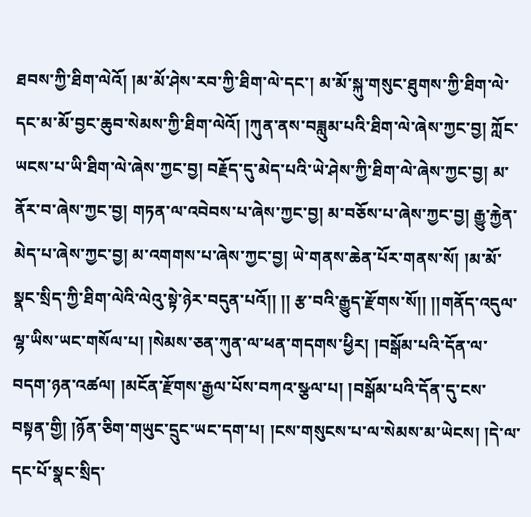ཐབས་ཀྱི་ཐིག་ལེའོ། །མ་མོ་ཤེས་རབ་ཀྱི་ཐིག་ལེ་དང་། མ་མོ་སྐུ་གསུང་ཐུགས་ཀྱི་ཐིག་ལེ་དང་མ་མོ་བྱང་ཆུབ་སེམས་ཀྱི་ཐིག་ལེའོ། །ཀུན་ནས་བཟླུམ་པའི་ཐིག་ལེ་ཞེས་ཀྱང་བྱ། ཀློང་ཡངས་པ་ཡི་ཐིག་ལེ་ཞེས་ཀྱང་བྱ། བརྗོད་དུ་མེད་པའི་ཡེ་ཤེས་ཀྱི་ཐིག་ལེ་ཞེས་ཀྱང་བྱ། མ་ནོར་བ་ཞེས་ཀྱང་བྱ། གཏན་ལ་འབེབས་པ་ཞེས་ཀྱང་བྱ། མ་བཅོས་པ་ཞེས་ཀྱང་བྱ། རྒྱུ་རྐྱེན་མེད་པ་ཞེས་ཀྱང་བྱ། མ་འགགས་པ་ཞེས་ཀྱང་བྱ། ཡེ་གནས་ཆེན་པོར་གནས་སོ། །མ་མོ་སྣང་སྲིད་ཀྱི་ཐིག་ལེའི་ལེའུ་སྟེ་ཉེར་བདུན་པའོ།། །། རྩ་བའི་རྒྱུད་རྫོགས་སོ།། །།གནོད་འདུལ་ལྷ་ཡིས་ཡང་གསོལ་པ། །སེམས་ཅན་ཀུན་ལ་ཕན་གདགས་ཕྱིར། །བསྒོམ་པའི་དོན་ལ་བདག་ཉན་འཚལ། །མངོན་རྫོགས་རྒྱལ་པོས་བཀའ་སྩལ་པ། །བསྒོམ་པའི་དོན་དུ་ངས་བསྟན་གྱི། །ཉོན་ཅིག་གཡུང་དྲུང་ཡང་དག་པ། །ངས་གསུངས་པ་ལ་སེམས་མ་ཡེངས། །དེ་ལ་དང་པོ་སྣང་སྲིད་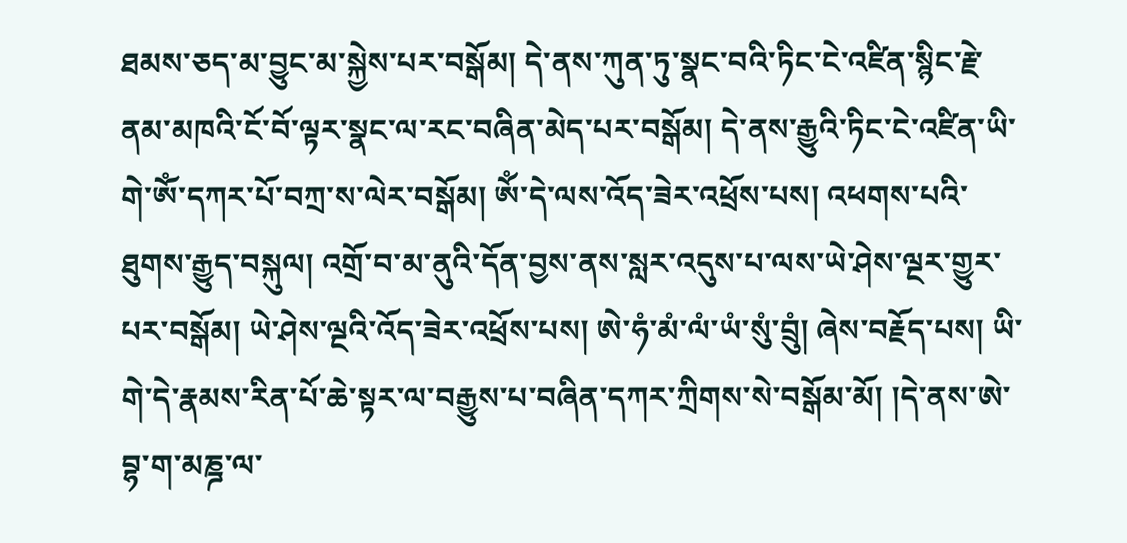ཐམས་ཅད་མ་བྱུང་མ་སྐྱེས་པར་བསྒོམ། དེ་ནས་ཀུན་ཏུ་སྣང་བའི་ཏིང་ངེ་འཛིན་སྙིང་རྗེ་ནམ་མཁའི་ངོ་བོ་ལྟར་སྣང་ལ་རང་བཞིན་མེད་པར་བསྒོམ། དེ་ནས་རྒྱུའི་ཏིང་ངེ་འཛིན་ཡི་གེ་ཨོཾ་དཀར་པོ་བཀྲ་ས་ལེར་བསྒོམ། ཨོཾ་དེ་ལས་འོད་ཟེར་འཕྲོས་པས། འཕགས་པའི་ཐུགས་རྒྱུད་བསྐུལ། འགྲོ་བ་མ་ནུའི་དོན་བྱས་ནས་སླར་འདུས་པ་ལས་ཡེ་ཤེས་ལྔར་གྱུར་པར་བསྒོམ། ཡེ་ཤེས་ལྔའི་འོད་ཟེར་འཕྲོས་པས། ཨེ་ཧཾ་མཾ་ལཾ་ཡཾ་སུཾ་བྲུཾ། ཞེས་བརྗོད་པས། ཡི་གེ་དེ་རྣམས་རིན་པོ་ཆེ་སྟར་ལ་བརྒྱུས་པ་བཞིན་དཀར་ཀྲིགས་སེ་བསྒོམ་མོ། །དེ་ནས་ཨེ་བྷ་ག་མཎྜ་ལ་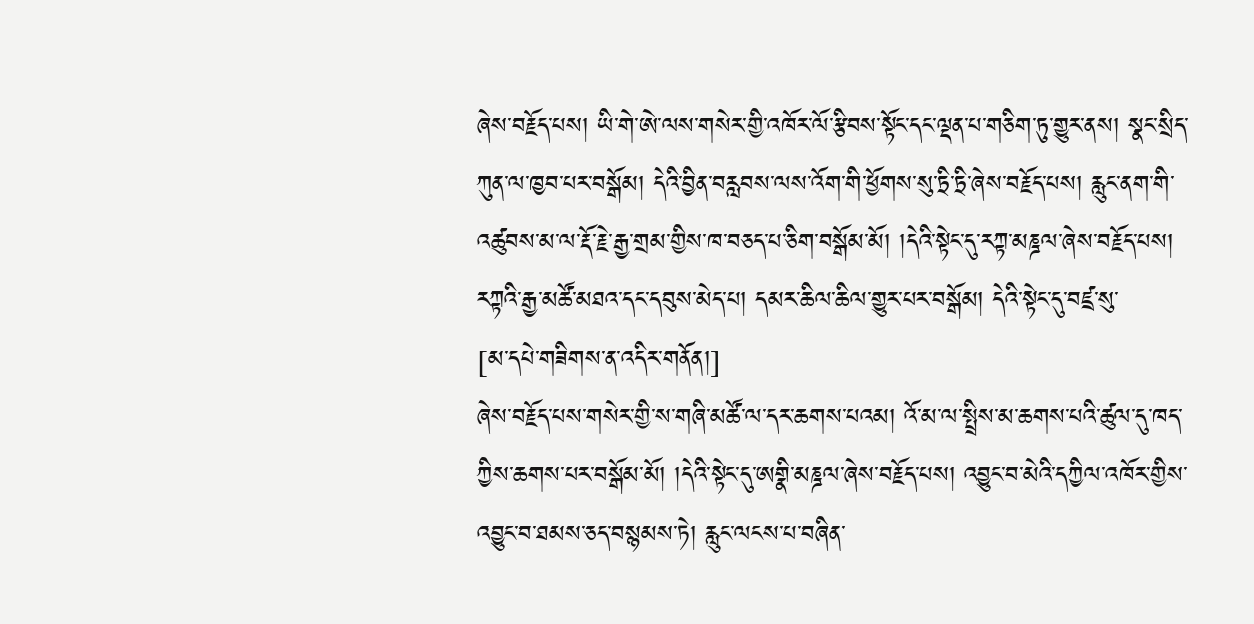ཞེས་བརྗོད་པས། ཡི་གེ་ཨེ་ལས་གསེར་གྱི་འཁོར་ལོ་རྩིབས་སྟོང་དང་ལྡན་པ་གཅིག་ཏུ་གྱུར་ནས། སྣང་སྲིད་ཀུན་ལ་ཁྱབ་པར་བསྒོམ། དེའི་བྱིན་བརླབས་ལས་འོག་གི་ཕྱོགས་སུ་ཏྲི་ཏྲི་ཞེས་བརྗོད་པས། རླུང་ནག་གི་འཚུབས་མ་ལ་རྡོ་རྗེ་རྒྱ་གྲམ་གྱིས་ཁ་བཅད་པ་ཅིག་བསྒོམ་མོ། །དེའི་སྟེང་དུ་རཀྟ་མཎྜལ་ཞེས་བརྗོད་པས། རཀྟའི་རྒྱ་མཚོ་མཐའ་དང་དབུས་མེད་པ། དམར་ཆིལ་ཆིལ་གྱུར་པར་བསྒོམ། དེའི་སྟེང་དུ་བཛྲ་སུ་
[མ་དཔེ་གཟིགས་ན་འདིར་གནོན།]
ཞེས་བརྗོད་པས་གསེར་གྱི་ས་གཞི་མཚོ་ལ་དར་ཆགས་པའམ། འོ་མ་ལ་སྤྲིས་མ་ཆགས་པའི་ཚུལ་དུ་ཁད་ཀྱིས་ཆགས་པར་བསྒོམ་མོ། །དེའི་སྟེང་དུ་ཨགྣི་མཎྜལ་ཞེས་བརྗོད་པས། འབྱུང་བ་མེའི་དཀྱིལ་འཁོར་གྱིས་འབྱུང་བ་ཐམས་ཅད་བསྙམས་ཏེ། རླུང་ལངས་པ་བཞིན་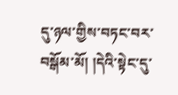དུ་ཉལ་གྱིས་བཏང་བར་བསྒོམ་མོ། །དེའི་སྟེང་དུ་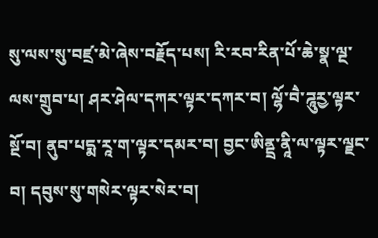སུ་ལས་སུ་བཛྲ་མེ་ཞེས་བརྗོད་པས། རི་རབ་རིན་པོ་ཆེ་སྣ་ལྔ་ལས་གྲུབ་པ། ཤར་ཤེལ་དཀར་ལྟར་དཀར་བ། ལྷོ་བཻ་ཌཱུརྱ་ལྟར་སྔོ་བ། ནུབ་པདྨ་རཱ་ག་ལྟར་དམར་བ། བྱང་ཨིནྡྲ་ནཱི་ལ་ལྟར་ལྗང་བ། དབུས་སུ་གསེར་ལྟར་སེར་བ།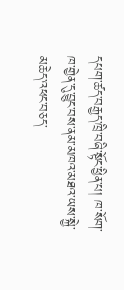དཔག་ཚད་བརྒྱད་ཁྲི་བཞི་སྟོང་ཕྱིན་པ། ཁ་སོག་ཁ་གྱེན་དུ་བྱུང་བས་ནམ་མཁའ་མཐའ་ཡས་སྐྱེ་མཆེད་འཕང་བཅད་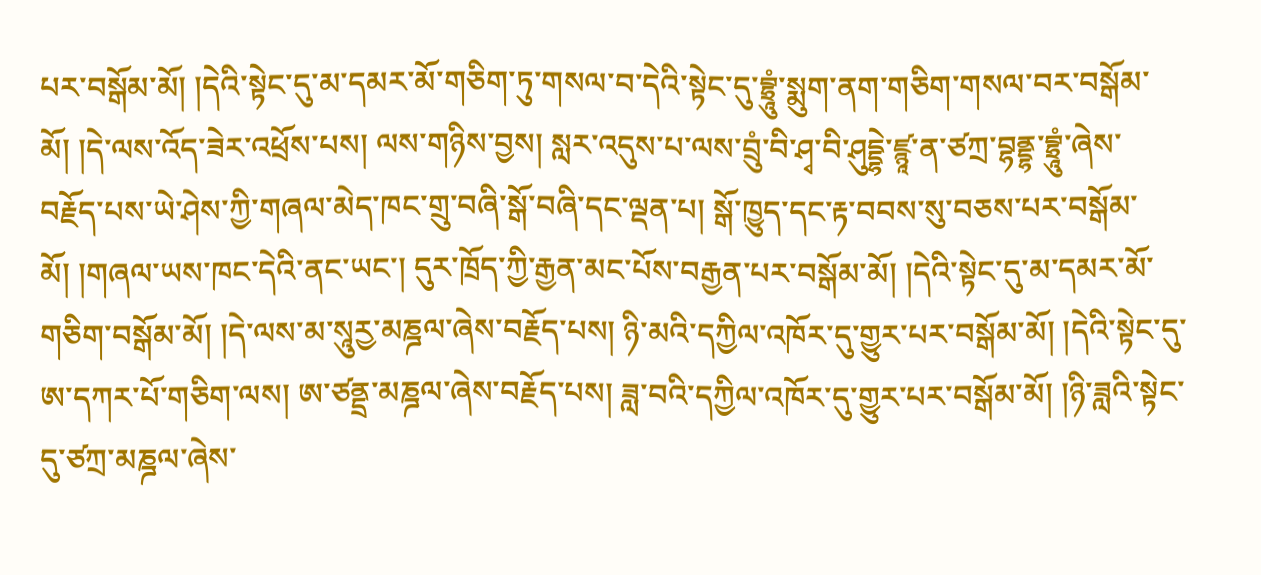པར་བསྒོམ་མོ། །དེའི་སྟེང་དུ་མ་དམར་མོ་གཅིག་ཏུ་གསལ་བ་དེའི་སྟེང་དུ་བྷྲཱུཾ་སྨུག་ནག་གཅིག་གསལ་བར་བསྒོམ་མོ། །དེ་ལས་འོད་ཟེར་འཕྲོས་པས། ལས་གཉིས་བྱས། སླར་འདུས་པ་ལས་བྲུཾ་བི་ཤྭ་བི་ཤུདྡྷེ་ཛྙཱ་ན་ཙཀྲ་བྷནྡྷ་བྷྲཱུཾ་ཞེས་བརྗོད་པས་ཡེ་ཤེས་ཀྱི་གཞལ་མེད་ཁང་གྲུ་བཞི་སྒོ་བཞི་དང་ལྡན་པ། སྒོ་ཁྱུད་དང་རྟ་བབས་སུ་བཅས་པར་བསྒོམ་མོ། །གཞལ་ཡས་ཁང་དེའི་ནང་ཡང་། དུར་ཁྲོད་ཀྱི་རྒྱན་མང་པོས་བརྒྱན་པར་བསྒོམ་མོ། །དེའི་སྟེང་དུ་མ་དམར་མོ་གཅིག་བསྒོམ་མོ། །དེ་ལས་མ་སཱུརྱ་མཎྜལ་ཞེས་བརྗོད་པས། ཉི་མའི་དཀྱིལ་འཁོར་དུ་གྱུར་པར་བསྒོམ་མོ། །དེའི་སྟེང་དུ་ཨ་དཀར་པོ་གཅིག་ལས། ཨ་ཙནྡྲ་མཎྜལ་ཞེས་བརྗོད་པས། ཟླ་བའི་དཀྱིལ་འཁོར་དུ་གྱུར་པར་བསྒོམ་མོ། །ཉི་ཟླའི་སྟེང་དུ་ཙཀྲ་མཎྜལ་ཞེས་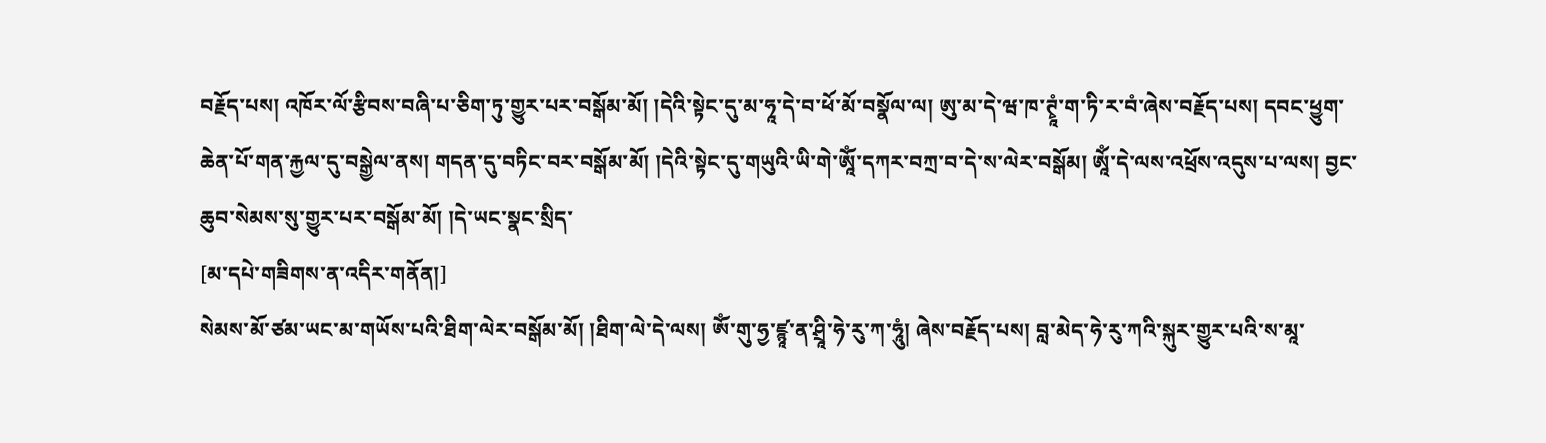བརྗོད་པས། འཁོར་ལོ་རྩིབས་བཞི་པ་ཅིག་ཏུ་གྱུར་པར་བསྒོམ་མོ། །དེའི་སྟེང་དུ་མ་ཧཱ་དེ་བ་ཕོ་མོ་བསྣོལ་ལ། ཨུ་མ་དེ་ཝ་ཁ་ཊྭཱཾ་ག་ཏི་ར་བཾ་ཞེས་བརྗོད་པས། དབང་ཕྱུག་ཆེན་པོ་གན་རྐྱལ་དུ་བསྒྱེལ་ནས། གདན་དུ་བཏིང་བར་བསྒོམ་མོ། །དེའི་སྟེང་དུ་གཡུའི་ཡི་གེ་ཨཱོཾ་དཀར་བཀྲ་བ་དེ་ས་ལེར་བསྒོམ། ཨཱོཾ་དེ་ལས་འཕྲོས་འདུས་པ་ལས། བྱང་ཆུབ་སེམས་སུ་གྱུར་པར་བསྒོམ་མོ། །དེ་ཡང་སྣང་སྲིད་
[མ་དཔེ་གཟིགས་ན་འདིར་གནོན།]
སེམས་མོ་ཙམ་ཡང་མ་གཡོས་པའི་ཐིག་ལེར་བསྒོམ་མོ། །ཐིག་ལེ་དེ་ལས། ཨོཾ་གུ་ཧྱ་ཛྙཱ་ན་ཤྲཱི་ཧེ་རུ་ཀ་ཧཱུཾ། ཞེས་བརྗོད་པས། བླ་མེད་ཧེ་རུ་ཀའི་སྐུར་གྱུར་པའི་ས་མཱ་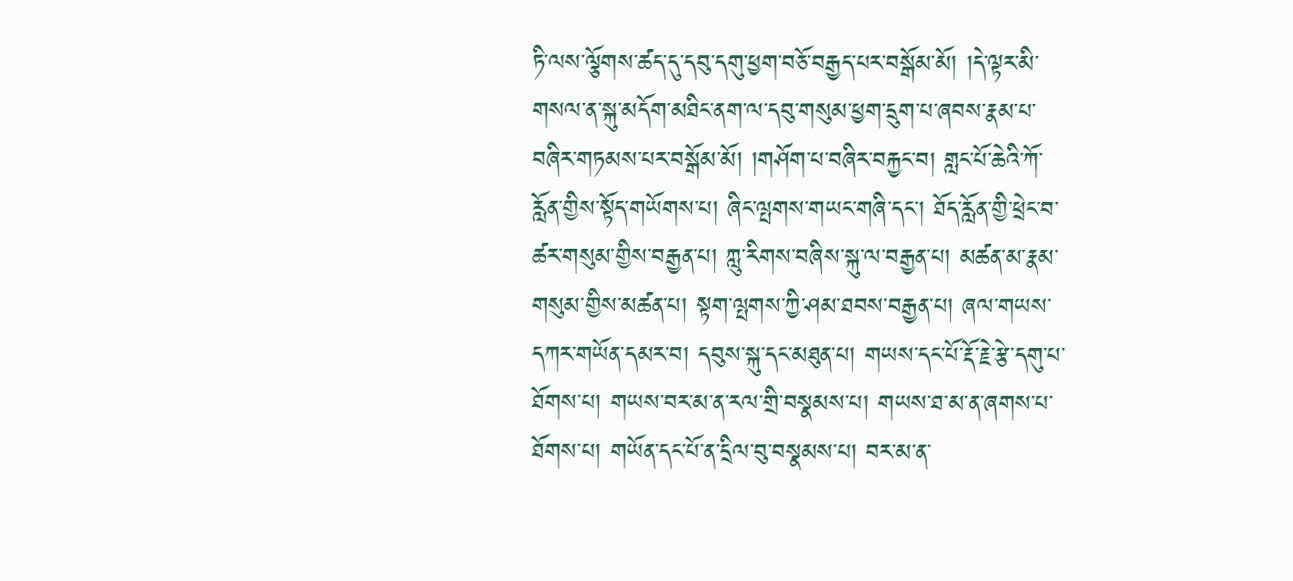ཏི་ལས་ལྕོགས་ཚད་དུ་དབུ་དགུ་ཕྱག་བཅོ་བརྒྱད་པར་བསྒོམ་མོ། །དེ་ལྟར་མི་གསལ་ན་སྐུ་མདོག་མཐིང་ནག་ལ་དབུ་གསུམ་ཕྱག་དྲུག་པ་ཞབས་རྣམ་པ་བཞིར་གཏམས་པར་བསྒོམ་མོ། །གཤོག་པ་བཞིར་བརྐྱང་བ། གླང་པོ་ཆེའི་ཀོ་རློན་གྱིས་སྟོད་གཡོགས་པ། ཞིང་ལྤགས་གཡང་གཞི་དང་། ཐོད་རློན་གྱི་ཕྲེང་བ་ཚར་གསུམ་གྱིས་བརྒྱན་པ། ཀླུ་རིགས་བཞིས་སྐུ་ལ་བརྒྱན་པ། མཚན་མ་རྣམ་གསུམ་གྱིས་མཚན་པ། སྟག་ལྤགས་ཀྱི་ཤམ་ཐབས་བརྒྱན་པ། ཞལ་གཡས་དཀར་གཡོན་དམར་བ། དབུས་སྐུ་དང་མཐུན་པ། གཡས་དང་པོ་རྡོ་རྗེ་རྩེ་དགུ་པ་ཐོགས་པ། གཡས་བར་མ་ན་རལ་གྲི་བསྣམས་པ། གཡས་ཐ་མ་ན་ཞགས་པ་ཐོགས་པ། གཡོན་དང་པོ་ན་དྲིལ་བུ་བསྣམས་པ། བར་མ་ན་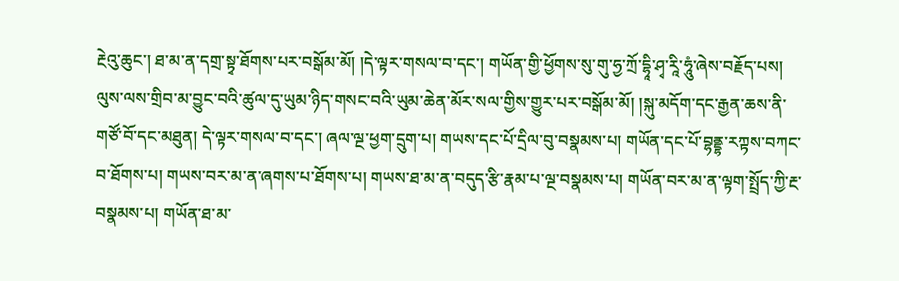རྔེའུ་ཆུང་། ཐ་མ་ན་དགྲ་སྟྭ་ཐོགས་པར་བསྒོམ་མོ། །དེ་ལྟར་གསལ་བ་དང་། གཡོན་གྱི་ཕྱོགས་སུ་གུ་ཧྱ་ཀྲོ་དྷཱི་ཤྭ་རཱི་ཧཱུཾ་ཞེས་བརྗོད་པས། ལུས་ལས་གྲིབ་མ་བྱུང་བའི་ཚུལ་དུ་ཡུམ་ཉིད་གསང་བའི་ཡུམ་ཆེན་མོར་སལ་གྱིས་གྱུར་པར་བསྒོམ་མོ། །སྐུ་མདོག་དང་རྒྱན་ཆས་ནི་གཙོ་བོ་དང་མཐུན། དེ་ལྟར་གསལ་བ་དང་། ཞལ་ལྔ་ཕྱག་དྲུག་པ། གཡས་དང་པོ་དྲིལ་བུ་བསྣམས་པ། གཡོན་དང་པོ་བྷནྡྷ་རཀྟས་བཀང་བ་ཐོགས་པ། གཡས་བར་མ་ན་ཞགས་པ་ཐོགས་པ། གཡས་ཐ་མ་ན་བདུད་རྩི་རྣམ་པ་ལྔ་བསྣམས་པ། གཡོན་བར་མ་ན་ལྟག་སྤྲོད་ཀྱི་རྔ་བསྣམས་པ། གཡོན་ཐ་མ་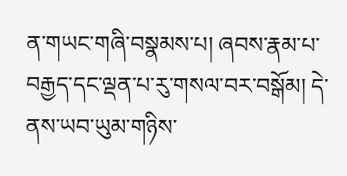ན་གཡང་གཞི་བསྣམས་པ། ཞབས་རྣམ་པ་བརྒྱད་དང་ལྡན་པ་རུ་གསལ་བར་བསྒོམ། དེ་ནས་ཡབ་ཡུམ་གཉིས་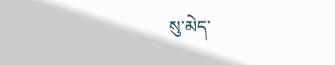སུ་མེད་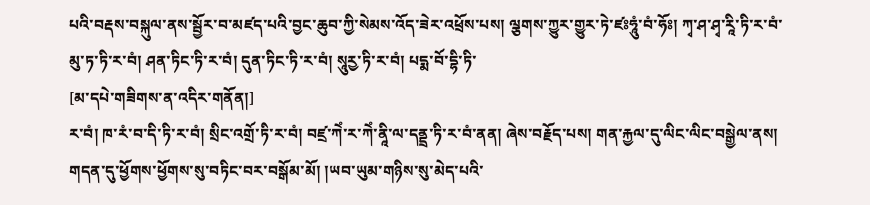པའི་བརྡས་བསྐུལ་ནས་སྦྱོར་བ་མཛད་པའི་བྱང་ཆུབ་ཀྱི་སེམས་འོད་ཟེར་འཕྲོས་པས། ལྕགས་ཀྱུར་གྱུར་ཏེ་ཛཿཧཱུཾ་བཾ་ཧོཿ། ཀྭ་ཤ་ཤྭ་རཱི་ཏི་ར་བཾ་མུ་ཏ་ཏི་ར་བཾ། ཤན་ཏིང་ཏི་ར་བཾ། དུན་ཏིང་ཏི་ར་བཾ། སཱུརྱ་ཏི་ར་བཾ། པདྨ་བོ་དྷི་ཏི་
[མ་དཔེ་གཟིགས་ན་འདིར་གནོན།]
ར་བཾ། ཁ་རཾ་བ་དི་ཏི་ར་བཾ། སྲིང་འགྲོ་ཏི་ར་བཾ། བཛྲ་ཀེཾ་ར་ཀེཾ་ནཱི་ལ་དནྡྲ་ཏི་ར་བཾ་ནན། ཞེས་བརྗོད་པས། གན་རྐྱལ་དུ་ལིང་ལིང་བསྒྱེལ་ནས། གདན་དུ་ཕྱོགས་ཕྱོགས་སུ་བཏིང་བར་བསྒོམ་མོ། །ཡབ་ཡུམ་གཉིས་སུ་མེད་པའི་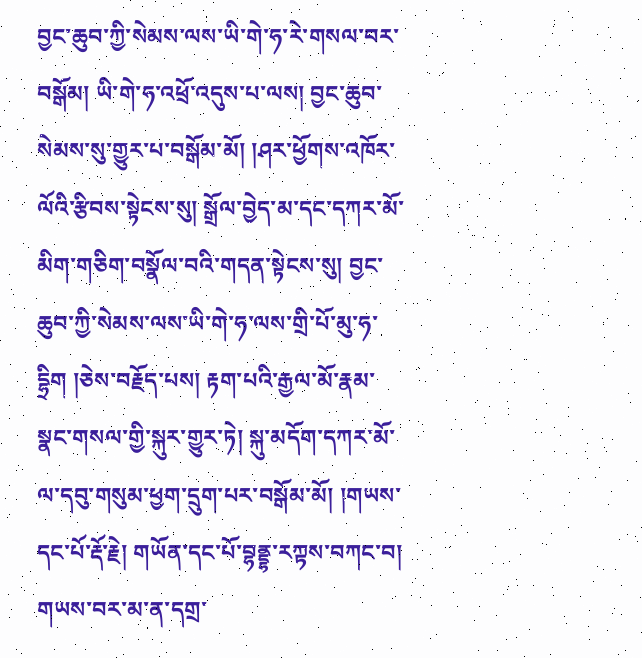བྱང་ཆུབ་ཀྱི་སེམས་ལས་ཡི་གེ་ཧ་རེ་གསལ་བར་བསྒོམ། ཡི་གེ་ཧ་འཕྲོ་འདུས་པ་ལས། བྱང་ཆུབ་སེམས་སུ་གྱུར་པ་བསྒོམ་མོ། །ཤར་ཕྱོགས་འཁོར་ལོའི་རྩིབས་སྟེངས་སུ། སྒྲོལ་བྱེད་མ་དང་དཀར་མོ་མིག་གཅིག་བསྣོལ་བའི་གདན་སྟེངས་སུ། བྱང་ཆུབ་ཀྱི་སེམས་ལས་ཡི་གེ་ཧ་ལས་གྲི་པོ་མུ་ཧ་དྷྲིག །ཅེས་བརྗོད་པས། རྟག་པའི་རྒྱལ་མོ་རྣམ་སྣང་གསལ་གྱི་སྐུར་གྱུར་ཏེ། སྐུ་མདོག་དཀར་མོ་ལ་དབུ་གསུམ་ཕྱག་དྲུག་པར་བསྒོམ་མོ། །གཡས་དང་པོ་རྡོ་རྗེ། གཡོན་དང་པོ་བྷནྡྷ་རཀྟས་བཀང་བ། གཡས་བར་མ་ན་དགྲ་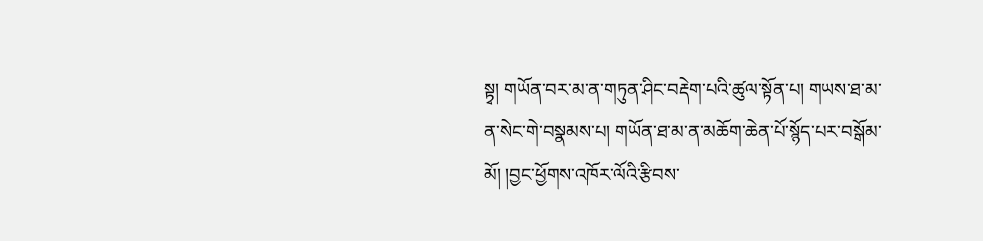སྟྭ། གཡོན་བར་མ་ན་གཏུན་ཤིང་བརྡེག་པའི་ཚུལ་སྟོན་པ། གཡས་ཐ་མ་ན་སེང་གེ་བསྣམས་པ། གཡོན་ཐ་མ་ན་མཆོག་ཆེན་པོ་སྙོད་པར་བསྒོམ་མོ། །བྱང་ཕྱོགས་འཁོར་ལོའི་རྩིབས་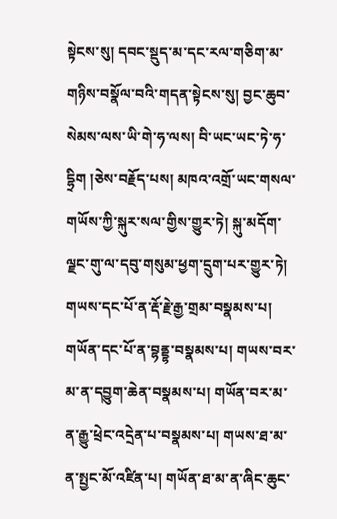སྟེངས་སུ། དབང་སྡུད་མ་དང་རལ་གཅིག་མ་གཉིས་བསྣོལ་བའི་གདན་སྟེངས་སུ། བྱང་ཆུབ་སེམས་ལས་ཡི་གེ་ཧ་ལས། བི་ཡང་ཡང་ཏེ་ཧ་དྷྲིག །ཅེས་བརྗོད་པས། མཁའ་འགྲོ་ཡང་གསལ་གཡོས་ཀྱི་སྐུར་སལ་གྱིས་གྱུར་ཏེ། སྐུ་མདོག་ལྗང་གུ་ལ་དབུ་གསུམ་ཕྱག་དྲུག་པར་གྱུར་ཏེ། གཡས་དང་པོ་ན་རྡོ་རྗེ་རྒྱ་གྲམ་བསྣམས་པ། གཡོན་དང་པོ་ན་བྷནྡྷ་བསྣམས་པ། གཡས་བར་མ་ན་དབྱུག་ཆེན་བསྣམས་པ། གཡོན་བར་མ་ན་རྒྱུ་ཕྲེང་འདྲེན་པ་བསྣམས་པ། གཡས་ཐ་མ་ན་སྤྱང་མོ་འཛིན་པ། གཡོན་ཐ་མ་ན་ཞིང་ཆུང་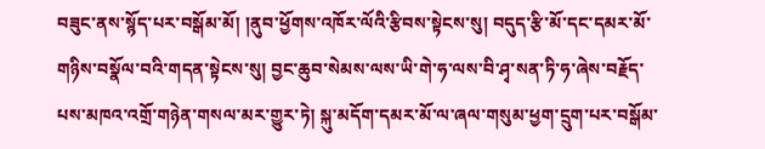བཟུང་ནས་སྙོད་པར་བསྒོམ་མོ། །ནུབ་ཕྱོགས་འཁོར་ལོའི་རྩིབས་སྟེངས་སུ། བདུད་རྩི་མོ་དང་དམར་མོ་གཉིས་བསྣོལ་བའི་གདན་སྟེངས་སུ། བྱང་ཆུབ་སེམས་ལས་ཡི་གེ་ཧ་ལས་བི་ཤྭ་སན་ཏི་ཧ་ཞེས་བརྗོད་པས་མཁའ་འགྲོ་གཉེན་གསལ་མར་གྱུར་ཏེ། སྐུ་མདོག་དམར་མོ་ལ་ཞལ་གསུམ་ཕྱག་དྲུག་པར་བསྒོམ་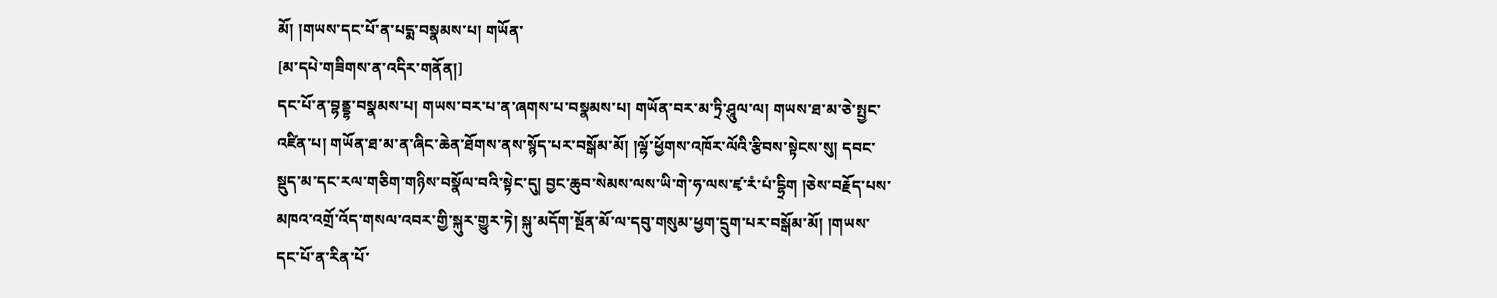མོ། །གཡས་དང་པོ་ན་པདྨ་བསྣམས་པ། གཡོན་
[མ་དཔེ་གཟིགས་ན་འདིར་གནོན།]
དང་པོ་ན་བྷནྡྷ་བསྣམས་པ། གཡས་བར་པ་ན་ཞགས་པ་བསྣམས་པ། གཡོན་བར་མ་ཏྲི་ཤཱུལ་ལ། གཡས་ཐ་མ་ཅེ་སྤྱང་འཛིན་པ། གཡོན་ཐ་མ་ན་ཞིང་ཆེན་ཐོགས་ནས་སྙོད་པར་བསྒོམ་མོ། །ལྷོ་ཕྱོགས་འཁོར་ལོའི་རྩིབས་སྟེངས་སུ། དབང་སྡུད་མ་དང་རལ་གཅིག་གཉིས་བསྣོལ་བའི་སྟེང་དུ། བྱང་ཆུབ་སེམས་ལས་ཡི་གེ་ཧ་ལས་ཛྭ་རཾ་པཾ་དྷྲིག །ཅེས་བརྗོད་པས་མཁའ་འགྲོ་འོད་གསལ་འབར་གྱི་སྐུར་གྱུར་ཏེ། སྐུ་མདོག་སྔོན་མོ་ལ་དབུ་གསུམ་ཕྱག་དྲུག་པར་བསྒོམ་མོ། །གཡས་དང་པོ་ན་རིན་པོ་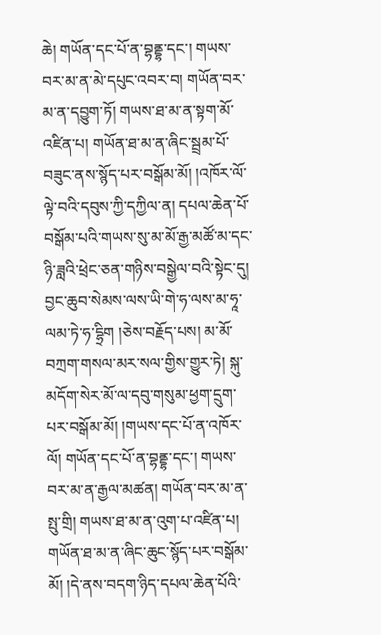ཆེ། གཡོན་དང་པོ་ན་བྷནྡྷ་དང་། གཡས་བར་མ་ན་མེ་དཔུང་འབར་བ། གཡོན་བར་མ་ན་དབྱུག་ཏོ། གཡས་ཐ་མ་ན་སྟག་མོ་འཛིན་པ། གཡོན་ཐ་མ་ན་ཞིང་སྦྲམ་པོ་བཟུང་ནས་སྙོད་པར་བསྒོམ་མོ། །འཁོར་ལོ་ལྟེ་བའི་དབུས་ཀྱི་དཀྱིལ་ན། དཔལ་ཆེན་པོ་བསྒོམ་པའི་གཡས་སུ་མ་མོ་རྒྱ་མཚོ་མ་དང་ཉི་ཟླའི་ཕྲེང་ཅན་གཉིས་བསྒྱེལ་བའི་སྟེང་དུ། བྱང་ཆུབ་སེམས་ལས་ཡི་གེ་ཧ་ལས་མ་ཧཱ་ལམ་ཏེ་ཧ་དྷྲིག །ཅེས་བརྗོད་པས། མ་མོ་བཀྲག་གསལ་མར་སལ་གྱིས་གྱུར་ཏེ། སྐུ་མདོག་སེར་མོ་ལ་དབུ་གསུམ་ཕྱག་དྲུག་པར་བསྒོམ་མོ། །གཡས་དང་པོ་ན་འཁོར་ལོ། གཡོན་དང་པོ་ན་བྷནྡྷ་དང་། གཡས་བར་མ་ན་རྒྱལ་མཚན། གཡོན་བར་མ་ན་སྤུ་གྲི། གཡས་ཐ་མ་ན་འུག་པ་འཛིན་པ། གཡོན་ཐ་མ་ན་ཞིང་ཆུང་སྙོད་པར་བསྒོམ་མོ། །དེ་ནས་བདག་ཉིད་དཔལ་ཆེན་པོའི་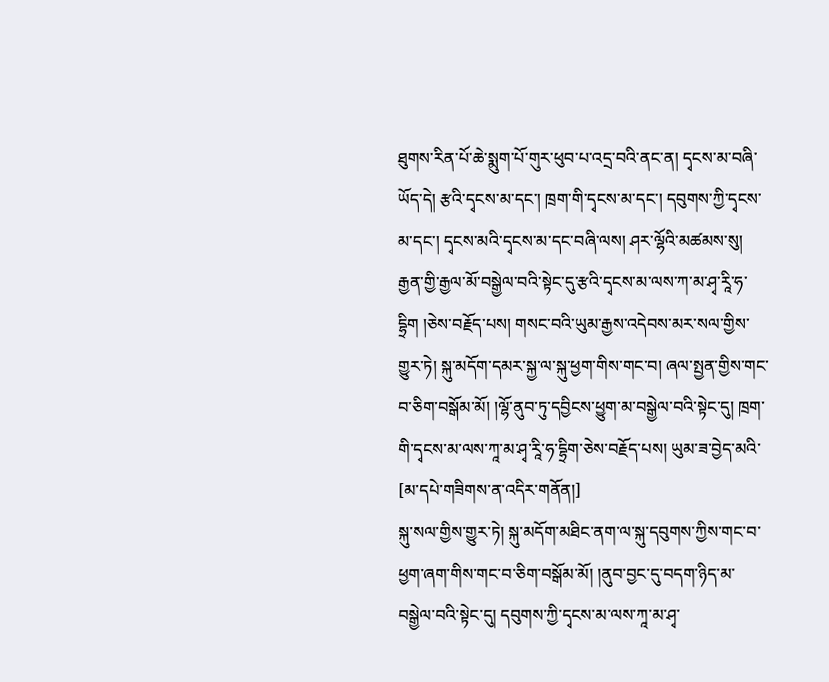ཐུགས་རིན་པོ་ཆེ་སྨུག་པོ་གུར་ཕུབ་པ་འདྲ་བའི་ནང་ན། དྭངས་མ་བཞི་ཡོད་དེ། རྩའི་དྭངས་མ་དང་། ཁྲག་གི་དྭངས་མ་དང་། དབུགས་ཀྱི་དྭངས་མ་དང་། དྭངས་མའི་དྭངས་མ་དང་བཞི་ལས། ཤར་ལྷོའི་མཚམས་སུ། རྒྱན་གྱི་རྒྱལ་མོ་བསྒྱེལ་བའི་སྟེང་དུ་རྩའི་དྭངས་མ་ལས་ཀ་མ་ཤྭ་རཱི་ཧ་དྷྲིག །ཅེས་བརྗོད་པས། གསང་བའི་ཡུམ་རྒྱས་འདེབས་མར་སལ་གྱིས་གྱུར་ཏེ། སྐུ་མདོག་དམར་སྐྱ་ལ་སྐུ་ཕྱག་གིས་གང་བ། ཞལ་སྤྱན་གྱིས་གང་བ་ཅིག་བསྒོམ་མོ། །ལྷོ་ནུབ་ཏུ་དབྱིངས་ཕྱུག་མ་བསྒྱེལ་བའི་སྟེང་དུ། ཁྲག་གི་དྭངས་མ་ལས་ཀཱ་མ་ཤྭ་རཱི་ཧ་དྷྲིག་ཅེས་བརྗོད་པས། ཡུམ་ཟ་བྱེད་མའི་
[མ་དཔེ་གཟིགས་ན་འདིར་གནོན།]
སྐུ་སལ་གྱིས་གྱུར་ཏེ། སྐུ་མདོག་མཐིང་ནག་ལ་སྐུ་དབུགས་ཀྱིས་གང་བ་ཕྱག་ཞག་གིས་གང་བ་ཅིག་བསྒོམ་མོ། །ནུབ་བྱང་དུ་བདག་ཉིད་མ་བསྒྱེལ་བའི་སྟེང་དུ། དབུགས་ཀྱི་དྭངས་མ་ལས་ཀཱ་མ་ཤྭ་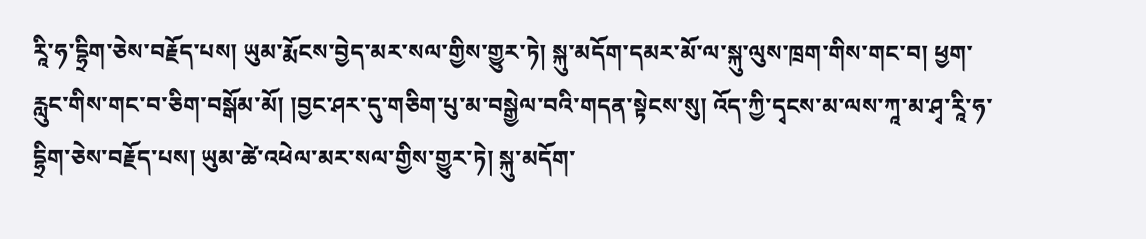རཱི་ཧ་དྷྲིག་ཅེས་བརྗོད་པས། ཡུམ་རྨོངས་བྱེད་མར་སལ་གྱིས་གྱུར་ཏེ། སྐུ་མདོག་དམར་མོ་ལ་སྐུ་ལུས་ཁྲག་གིས་གང་བ། ཕྱག་རླུང་གིས་གང་བ་ཅིག་བསྒོམ་མོ། །བྱང་ཤར་དུ་གཅིག་པུ་མ་བསྒྱེལ་བའི་གདན་སྟེངས་སུ། འོད་ཀྱི་དྭངས་མ་ལས་ཀཱ་མ་ཤྭ་རཱི་ཧ་དྷྲིག་ཅེས་བརྗོད་པས། ཡུམ་ཚེ་འཕེལ་མར་སལ་གྱིས་གྱུར་ཏེ། སྐུ་མདོག་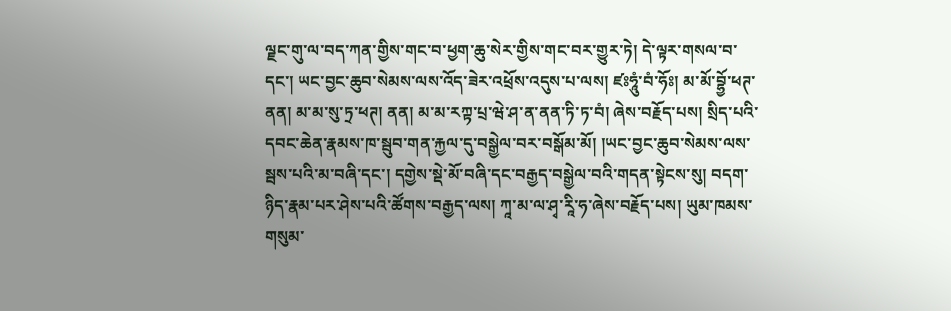ལྗང་གུ་ལ་བད་ཀན་གྱིས་གང་བ་ཕྱག་ཆུ་སེར་གྱིས་གང་བར་གྱུར་ཏེ། དེ་ལྟར་གསལ་བ་དང་། ཡང་བྱང་ཆུབ་སེམས་ལས་འོད་ཟེར་འཕྲོས་འདུས་པ་ལས། ཛཿཧཱུཾ་བཾ་ཧོཿ། མ་མོ་བྷྱོ་ཕཊ་ནན། མ་མ་སུ་ཏྲ་ཕཊ། ནན། མ་མ་རཀྟ་པྲ་ཝེ་ཤ་ན་ནན་ཏི་ཏ་བཾ། ཞེས་བརྗོད་པས། སྲིད་པའི་དབང་ཆེན་རྣམས་ཁ་སྦུབ་གན་རྐྱལ་དུ་བསྒྱེལ་བར་བསྒོམ་མོ། །ཡང་བྱང་ཆུབ་སེམས་ལས་སྦས་པའི་མ་བཞི་དང་། དགྱེས་སྡེ་མོ་བཞི་དང་བརྒྱད་བསྒྱེལ་བའི་གདན་སྟེངས་སུ། བདག་ཉིད་རྣམ་པར་ཤེས་པའི་ཚོགས་བརྒྱད་ལས། ཀཱ་མ་ལ་ཤྭ་རཱི་ཧ་ཞེས་བརྗོད་པས། ཡུམ་ཁམས་གསུམ་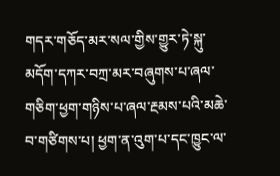གདར་གཅོད་མར་སལ་གྱིས་གྱུར་ཏེ་སྐུ་མདོག་དཀར་བཀྲ་མར་བཞུགས་པ་ཞལ་གཅིག་ཕྱག་གཉིས་པ་ཞལ་རྔམས་པའི་མཆེ་བ་གཙིགས་པ། ཕྱག་ན་འུག་པ་དང་ཁྱུང་ལ་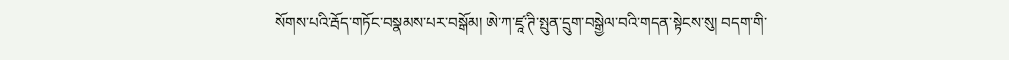སོགས་པའི་རྦོད་གཏོང་བསྣམས་པར་བསྒོམ། ཨེ་ཀ་ཛཱ་ཊི་སྤུན་དྲུག་བསྒྱེལ་བའི་གདན་སྟེངས་སུ། བདག་གི་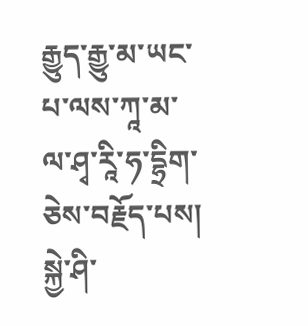རྒྱུད་རྒྱུ་མ་ཡང་པ་ལས་ཀཱ་མ་ལ་ཤྭ་རཱི་ཧ་དྷྲིག་ཅེས་བརྗོད་པས། སྐྱེ་ཤི་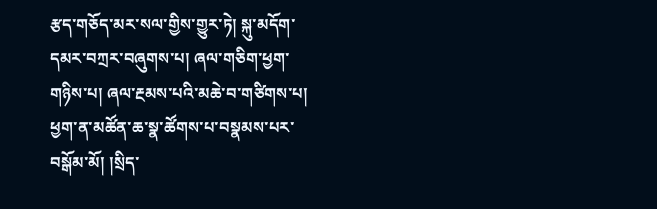རྩད་གཅོད་མར་སལ་གྱིས་གྱུར་ཏེ། སྐུ་མདོག་དམར་བཀྲར་བཞུགས་པ། ཞལ་གཅིག་ཕྱག་གཉིས་པ། ཞལ་རྔམས་པའི་མཆེ་བ་གཙིགས་པ། ཕྱག་ན་མཚོན་ཆ་སྣ་ཚོགས་པ་བསྣམས་པར་བསྒོམ་མོ། །སྲིད་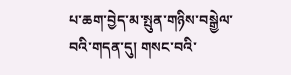པ་ཆག་བྱེད་མ་སྤུན་གཉིས་བསྒྱེལ་བའི་གདན་དུ། གསང་བའི་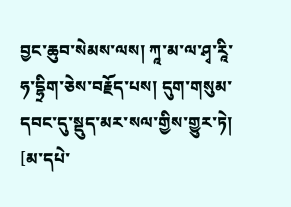བྱང་ཆུབ་སེམས་ལས། ཀཱ་མ་ལ་ཤྭ་རཱི་ཧ་དྷྲིག་ཅེས་བརྗོད་པས། དུག་གསུམ་དབང་དུ་སྡུད་མར་སལ་གྱིས་གྱུར་ཏེ།
[མ་དཔེ་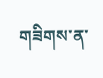གཟིགས་ན་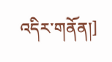འདིར་གནོན།]